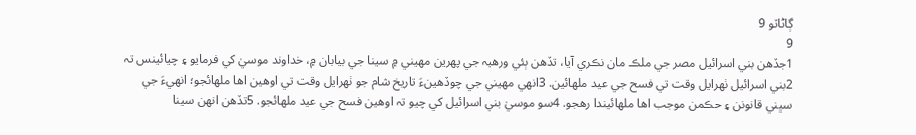ڳاڻاٽو 9
9
1جڏهن بني اسرائيل مصر جي ملڪ مان نڪري آيا، تڏهن ٻئي ورهيہ جي پهرين مهيني ۾ سينا جي بيابان ۾، خداوند موسيٰ کي فرمايو ۽ چيائينس تہ 2بني اسرائيل ٺهرايل وقت تي فسح جي عيد ملهائين. 3انهي مهيني جي چوڏهينءَ تاريخ شام جو ٺهرايل وقت تي اوهين اها ملهائجو؛ انهيءَ جي سڀني قانونن ۽ حڪمن موجب اها ملهائيندا رهجو. 4سو موسيٰ بني اسرائيل کي چيو تہ اوهين فسح جي عيد ملهائجو. 5تڏهن انهن سينا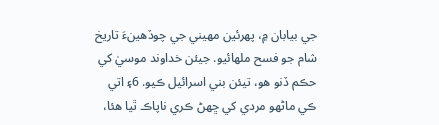جي بيابان ۾، پهرئين مهيني جي چوڏهينءَ تاريخ شام جو فسح ملهائيو. جيئن خداوند موسيٰ کي حڪم ڏنو هو، تيئن بني اسرائيل ڪيو. 6۽ اتي ڪي ماڻهو مردي کي ڇهڻ ڪري ناپاڪ ٿيا هئا،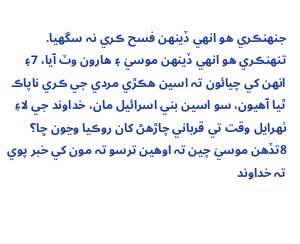جنهنڪري هو انهي ڏينهن فسح ڪري نہ سگهيا. تنهنڪري هو انهي ڏينهن موسيٰ ۽ هارون وٽ آيا، 7۽ انهن کي چيائون تہ اسين هڪڙي مردي جي ڪري ناپاڪ ٿيا آهيون، سو اسين بني اسرائيل مان، خداوند جي لاءِ ٺهرايل وقت تي قرباني چاڙهڻ کان روڪيا وڃون ڇا؟ 8تڏهن موسيٰ چين تہ اوهين ترسو تہ مون کي خبر پوي تہ خداوند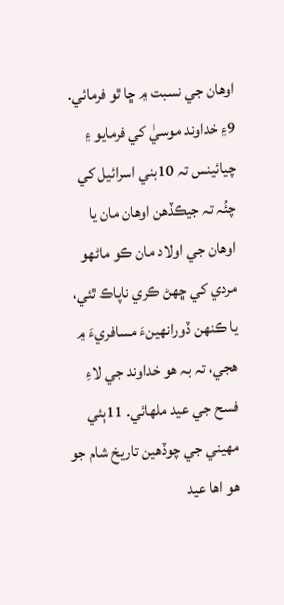اوهان جي نسبت ۾ ڇا ٿو فرمائي.
9۽ خداوند موسيٰ کي فرمايو ۽ چيائينس تہ 10بني اسرائيل کي چئُہ تہ جيڪڏهن اوهان مان يا اوهان جي اولاد مان ڪو ماڻهو مردي کي ڇهڻ ڪري ناپاڪ ٿئي، يا ڪنهن ڏورانهينءَ مسافريءَ ۾ هجي، تہ بہ هو خداوند جي لاءِ فسح جي عيد ملهائي. 11ٻئي مهيني جي چوڏهين تاريخ شام جو هو اها عيد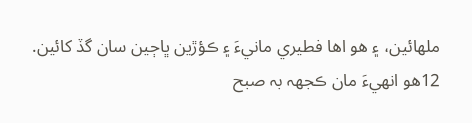ملهائين، ۽ هو اها فطيري مانيءَ ۽ ڪؤڙين ڀاڄين سان گڏ کائين. 12هو انهيءَ مان ڪجهہ بہ صبح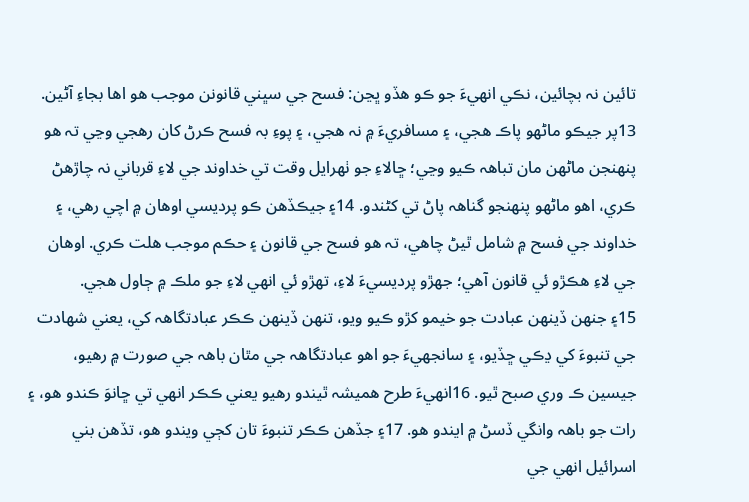تائين نہ بچائين، نڪي انهيءَ جو ڪو هڏو ڀڃن: فسح جي سڀني قانونن موجب هو اها بجاءِ آڻين. 13پر جيڪو ماڻهو پاڪ هجي، ۽ مسافريءَ ۾ نہ هجي، ۽ پوءِ بہ فسح ڪرڻ کان رهجي وڃي تہ هو پنهنجن ماڻهن مان تباهہ ڪيو وڃي؛ ڇالاءِ جو ٺهرايل وقت تي خداوند جي لاءِ قرباني نہ چاڙهڻ ڪري، اهو ماڻهو پنهنجو گناهہ پاڻ تي کڻندو. 14۽ جيڪڏهن ڪو پرديسي اوهان ۾ اچي رهي، ۽ خداوند جي فسح ۾ شامل ٿيڻ چاهي، تہ هو فسح جي قانون ۽ حڪم موجب هلت ڪري. اوهان جي لاءِ هڪڙو ئي قانون آهي؛ جهڙو پرديسيءَ لاءِ، تهڙو ئي انهي لاءِ جو ملڪ ۾ ڄاول هجي.
15۽ جنهن ڏينهن عبادت جو خيمو کڙو ڪيو ويو، تنهن ڏينهن ڪڪر عبادتگاهہ کي، يعني شهادت جي تنبوءَ کي ڍڪي ڇڏيو، ۽ سانجهيءَ جو اهو عبادتگاهہ جي مٿان باهہ جي صورت ۾ رهيو، جيسين ڪ وري صبح ٿيو. 16انهيءَ طرح هميشہ ٿيندو رهيو يعني ڪڪر انهي تي ڇانوَ ڪندو هو، ۽ رات جو باهہ وانگي ڏسڻ ۾ ايندو هو. 17۽ جڏهن ڪڪر تنبوءَ تان کڄي ويندو هو، تڏهن بني اسرائيل انهي جي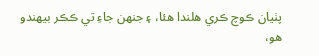پٺيان ڪوچ ڪري هلندا هئا، ۽ جنهن جاءِ تي ڪڪر بيهندو هو،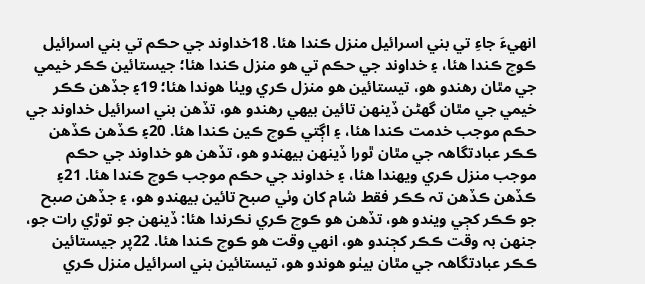انهيءَ جاءِ تي بني اسرائيل منزل ڪندا هئا. 18خداوند جي حڪم تي بني اسرائيل ڪوچ ڪندا هئا، ۽ خداوند جي حڪم تي هو منزل ڪندا هئا؛ جيستائين ڪڪر خيمي جي مٿان رهندو هو، تيستائين هو منزل ڪري ويٺا هوندا هئا؛ 19۽ جڏهن ڪڪر خيمي جي مٿان گهڻن ڏينهن تائين بيهي رهندو هو، تڏهن بني اسرائيل خداوند جي حڪم موجب خدمت ڪندا هئا، ۽ اڳتي ڪوچ ڪين ڪندا هئا. 20۽ ڪڏهن ڪڏهن ڪڪر عبادتگاهہ جي مٿان ٿورا ڏينهن بيهندو هو، تڏهن هو خداوند جي حڪم موجب منزل ڪري ويهندا هئا، ۽ خداوند جي حڪم موجب ڪوچ ڪندا هئا. 21۽ ڪڏهن ڪڏهن تہ ڪڪر فقط شام کان وٺي صبح تائين بيهندو هو، ۽ جڏهن صبح جو ڪڪر کڄي ويندو هو، تڏهن هو ڪوچ ڪري نڪرندا هئا: ڏينهن جو توڙي رات جو، جنهن بہ وقت ڪڪر کڄندو هو، انهي وقت هو ڪوچ ڪندا هئا. 22پر جيستائين ڪڪر عبادتگاهہ جي مٿان بيٺو هوندو هو، تيستائين بني اسرائيل منزل ڪري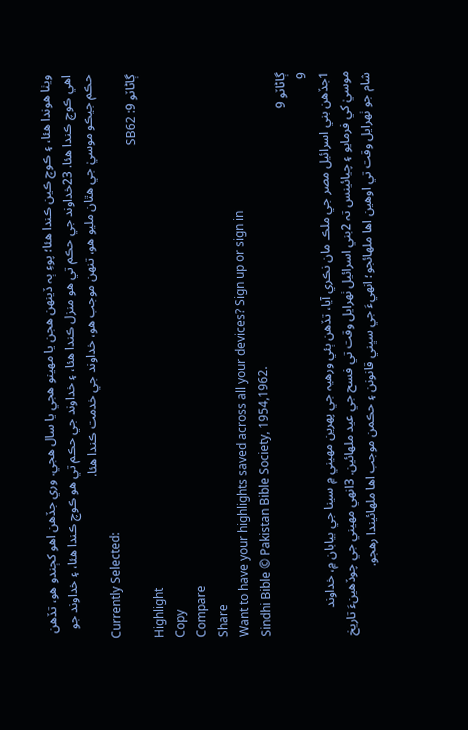ويٺا هوندا هئا، ۽ ڪوچ ڪين ڪندا هئا؛ پوءِ ٻہ ڏينهن هجن يا مهينو هجي يا سال هجي. وري جڏهن اهو کڄندو هو، تڏهن اهي ڪوچ ڪندا هئا. 23خداوند جي حڪم تي هو منزل ڪندا هئا، ۽ خداوند جي حڪم تي هو ڪوچ ڪندا هئا، ۽ خداوند جو حڪم جيڪو موسيٰ جي هٿان مليو هو، تنهن موجب هو، خداوند جي خدمت ڪندا هئا.
Currently Selected:
ڳاڻاٽو 9: SB62
Highlight
Copy
Compare
Share
Want to have your highlights saved across all your devices? Sign up or sign in
Sindhi Bible © Pakistan Bible Society, 1954,1962.
ڳاڻاٽو 9
9
1جڏهن بني اسرائيل مصر جي ملڪ مان نڪري آيا، تڏهن ٻئي ورهيہ جي پهرين مهيني ۾ سينا جي بيابان ۾، خداوند موسيٰ کي فرمايو ۽ چيائينس تہ 2بني اسرائيل ٺهرايل وقت تي فسح جي عيد ملهائين. 3انهي مهيني جي چوڏهينءَ تاريخ شام جو ٺهرايل وقت تي اوهين اها ملهائجو؛ انهيءَ جي سڀني قانونن ۽ حڪمن موجب اها ملهائيندا رهجو.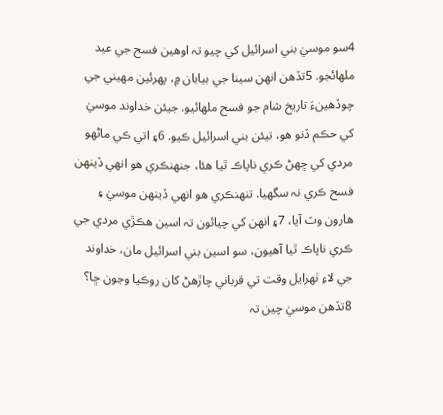4سو موسيٰ بني اسرائيل کي چيو تہ اوهين فسح جي عيد ملهائجو. 5تڏهن انهن سينا جي بيابان ۾، پهرئين مهيني جي چوڏهينءَ تاريخ شام جو فسح ملهائيو. جيئن خداوند موسيٰ کي حڪم ڏنو هو، تيئن بني اسرائيل ڪيو. 6۽ اتي ڪي ماڻهو مردي کي ڇهڻ ڪري ناپاڪ ٿيا هئا، جنهنڪري هو انهي ڏينهن فسح ڪري نہ سگهيا. تنهنڪري هو انهي ڏينهن موسيٰ ۽ هارون وٽ آيا، 7۽ انهن کي چيائون تہ اسين هڪڙي مردي جي ڪري ناپاڪ ٿيا آهيون، سو اسين بني اسرائيل مان، خداوند جي لاءِ ٺهرايل وقت تي قرباني چاڙهڻ کان روڪيا وڃون ڇا؟ 8تڏهن موسيٰ چين تہ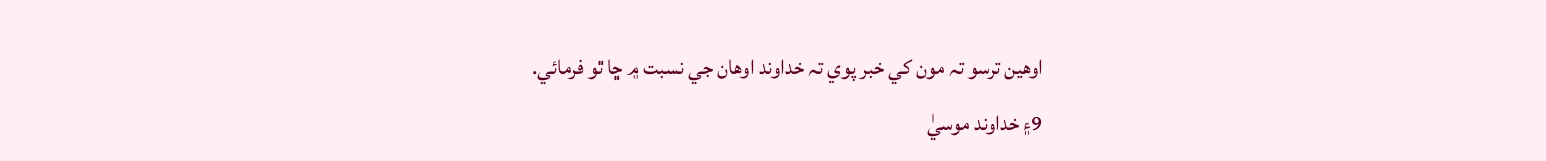اوهين ترسو تہ مون کي خبر پوي تہ خداوند اوهان جي نسبت ۾ ڇا ٿو فرمائي.
9۽ خداوند موسيٰ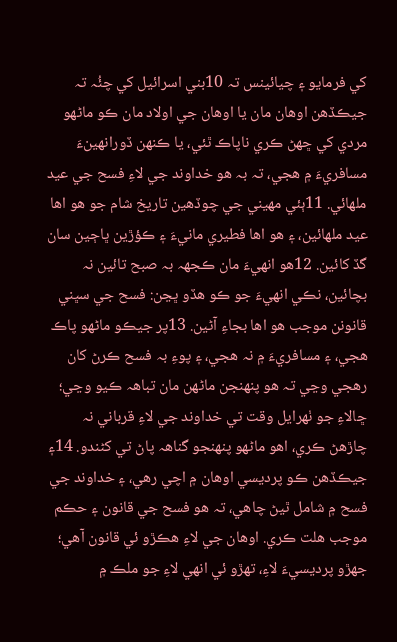کي فرمايو ۽ چيائينس تہ 10بني اسرائيل کي چئُہ تہ جيڪڏهن اوهان مان يا اوهان جي اولاد مان ڪو ماڻهو مردي کي ڇهڻ ڪري ناپاڪ ٿئي، يا ڪنهن ڏورانهينءَ مسافريءَ ۾ هجي، تہ بہ هو خداوند جي لاءِ فسح جي عيد ملهائي. 11ٻئي مهيني جي چوڏهين تاريخ شام جو هو اها عيد ملهائين، ۽ هو اها فطيري مانيءَ ۽ ڪؤڙين ڀاڄين سان گڏ کائين. 12هو انهيءَ مان ڪجهہ بہ صبح تائين نہ بچائين، نڪي انهيءَ جو ڪو هڏو ڀڃن: فسح جي سڀني قانونن موجب هو اها بجاءِ آڻين. 13پر جيڪو ماڻهو پاڪ هجي، ۽ مسافريءَ ۾ نہ هجي، ۽ پوءِ بہ فسح ڪرڻ کان رهجي وڃي تہ هو پنهنجن ماڻهن مان تباهہ ڪيو وڃي؛ ڇالاءِ جو ٺهرايل وقت تي خداوند جي لاءِ قرباني نہ چاڙهڻ ڪري، اهو ماڻهو پنهنجو گناهہ پاڻ تي کڻندو. 14۽ جيڪڏهن ڪو پرديسي اوهان ۾ اچي رهي، ۽ خداوند جي فسح ۾ شامل ٿيڻ چاهي، تہ هو فسح جي قانون ۽ حڪم موجب هلت ڪري. اوهان جي لاءِ هڪڙو ئي قانون آهي؛ جهڙو پرديسيءَ لاءِ، تهڙو ئي انهي لاءِ جو ملڪ ۾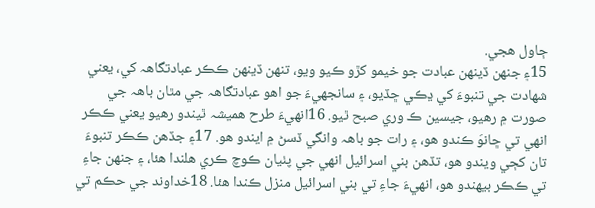ڄاول هجي.
15۽ جنهن ڏينهن عبادت جو خيمو کڙو ڪيو ويو، تنهن ڏينهن ڪڪر عبادتگاهہ کي، يعني شهادت جي تنبوءَ کي ڍڪي ڇڏيو، ۽ سانجهيءَ جو اهو عبادتگاهہ جي مٿان باهہ جي صورت ۾ رهيو، جيسين ڪ وري صبح ٿيو. 16انهيءَ طرح هميشہ ٿيندو رهيو يعني ڪڪر انهي تي ڇانوَ ڪندو هو، ۽ رات جو باهہ وانگي ڏسڻ ۾ ايندو هو. 17۽ جڏهن ڪڪر تنبوءَ تان کڄي ويندو هو، تڏهن بني اسرائيل انهي جي پٺيان ڪوچ ڪري هلندا هئا، ۽ جنهن جاءِ تي ڪڪر بيهندو هو، انهيءَ جاءِ تي بني اسرائيل منزل ڪندا هئا. 18خداوند جي حڪم تي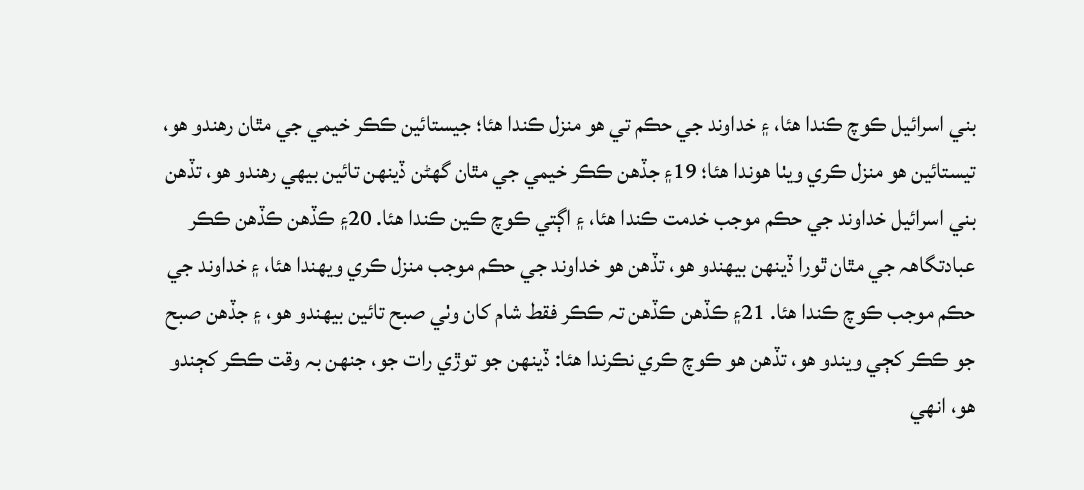بني اسرائيل ڪوچ ڪندا هئا، ۽ خداوند جي حڪم تي هو منزل ڪندا هئا؛ جيستائين ڪڪر خيمي جي مٿان رهندو هو، تيستائين هو منزل ڪري ويٺا هوندا هئا؛ 19۽ جڏهن ڪڪر خيمي جي مٿان گهڻن ڏينهن تائين بيهي رهندو هو، تڏهن بني اسرائيل خداوند جي حڪم موجب خدمت ڪندا هئا، ۽ اڳتي ڪوچ ڪين ڪندا هئا. 20۽ ڪڏهن ڪڏهن ڪڪر عبادتگاهہ جي مٿان ٿورا ڏينهن بيهندو هو، تڏهن هو خداوند جي حڪم موجب منزل ڪري ويهندا هئا، ۽ خداوند جي حڪم موجب ڪوچ ڪندا هئا. 21۽ ڪڏهن ڪڏهن تہ ڪڪر فقط شام کان وٺي صبح تائين بيهندو هو، ۽ جڏهن صبح جو ڪڪر کڄي ويندو هو، تڏهن هو ڪوچ ڪري نڪرندا هئا: ڏينهن جو توڙي رات جو، جنهن بہ وقت ڪڪر کڄندو هو، انهي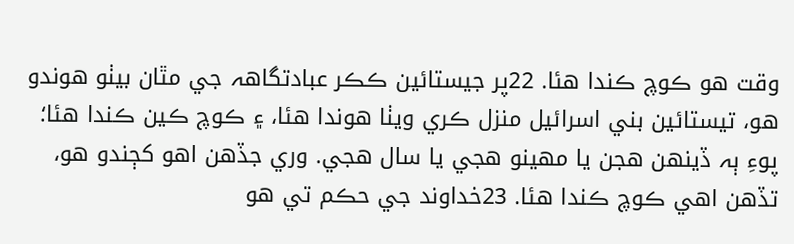وقت هو ڪوچ ڪندا هئا. 22پر جيستائين ڪڪر عبادتگاهہ جي مٿان بيٺو هوندو هو، تيستائين بني اسرائيل منزل ڪري ويٺا هوندا هئا، ۽ ڪوچ ڪين ڪندا هئا؛ پوءِ ٻہ ڏينهن هجن يا مهينو هجي يا سال هجي. وري جڏهن اهو کڄندو هو، تڏهن اهي ڪوچ ڪندا هئا. 23خداوند جي حڪم تي هو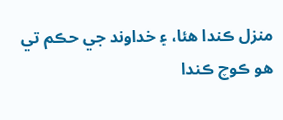منزل ڪندا هئا، ۽ خداوند جي حڪم تي هو ڪوچ ڪندا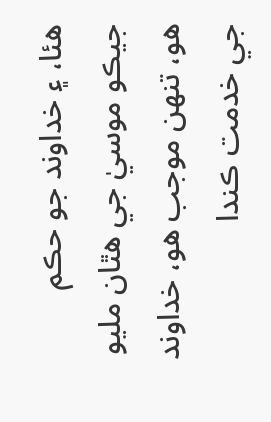هئا، ۽ خداوند جو حڪم جيڪو موسيٰ جي هٿان مليو هو، تنهن موجب هو، خداوند جي خدمت ڪندا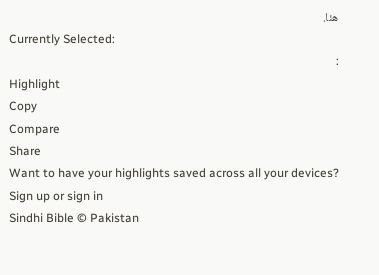هئا.
Currently Selected:
:
Highlight
Copy
Compare
Share
Want to have your highlights saved across all your devices? Sign up or sign in
Sindhi Bible © Pakistan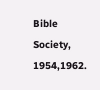Bible Society, 1954,1962.